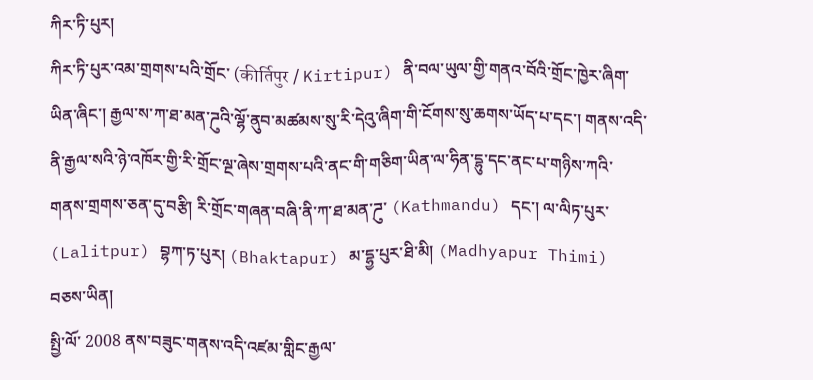ཀིར་ཏི་པུར།
ཀིར་ཏི་པུར་འམ་གྲགས་པའི་གྲོང་ (कीर्तिपुर / Kirtipur) ནི་བལ་ཡུལ་གྱི་གནའ་བོའི་གྲོང་ཁྱེར་ཞིག་ཡིན་ཞིང་། རྒྱལ་ས་ཀ་ཐ་མན་ཌུའི་ལྷོ་ནུབ་མཚམས་སུ་རི་དེའུ་ཞིག་གི་ངོགས་སུ་ཆགས་ཡོད་པ་དང་། གནས་འདི་ནི་རྒྱལ་སའི་ཉེ་འཁོར་གྱི་རི་གྲོང་ལྔ་ཞེས་གྲགས་པའི་ནང་གི་གཅིག་ཡིན་ལ་ཧིན་དྷུ་དང་ནང་པ་གཉིས་ཀའི་གནས་གྲགས་ཅན་དུ་བརྩི། རི་གྲོང་གཞན་བཞི་ནི་ཀ་ཐ་མན་ཌུ་ (Kathmandu) དང་། ལ་ལིཏ་པུར་ (Lalitpur) བྷཀ་ཏ་པུར། (Bhaktapur) མ་དྷྱ་པུར་ཐི་མི། (Madhyapur Thimi) བཅས་ཡིན།
སྤྱི་ལོ་ 2008 ནས་བཟུང་གནས་འདི་འཛམ་གླིང་རྒྱལ་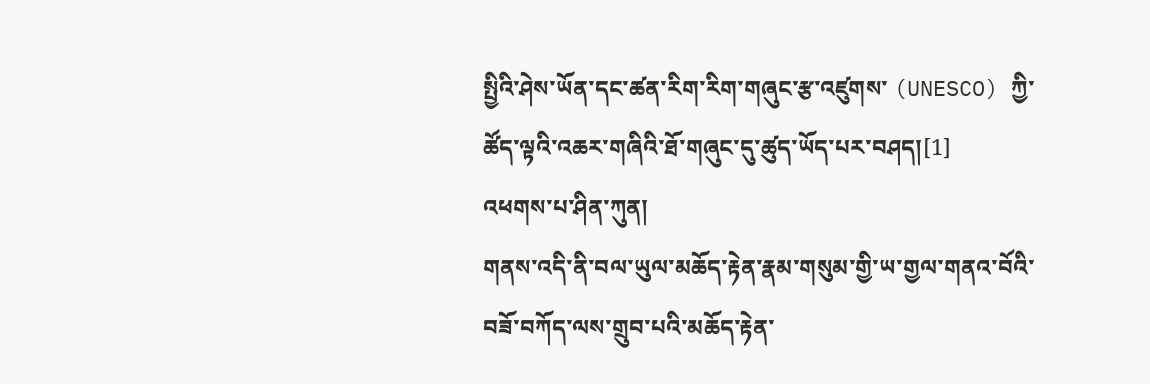སྤྱིའི་ཤེས་ཡོན་དང་ཚན་རིག་རིག་གཞུང་རྩ་འཛུགས་ (UNESCO) ཀྱི་ཚོད་ལྟའི་འཆར་གཞིའི་ཐོ་གཞུང་དུ་ཚུད་ཡོད་པར་བཤད།[1]
འཕགས་པ་ཤིན་ཀུན།
གནས་འདི་ནི་བལ་ཡུལ་མཆོད་རྟེན་རྣམ་གསུམ་གྱི་ཡ་གྱལ་གནའ་བོའི་བཟོ་བཀོད་ལས་གྲུབ་པའི་མཆོད་རྟེན་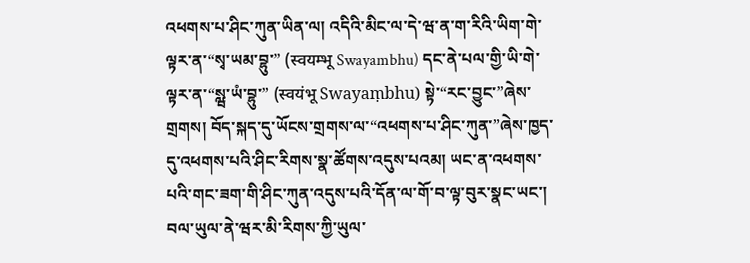འཕགས་པ་ཤིང་ཀུན་ཡིན་ལ། འདིའི་མིང་ལ་དེ་ཝ་ན་ག་རིའི་ཡིག་གེ་ལྟར་ན་“སྭ་ཡམ་བྷུ་” (स्वयम्भू Swayambhu) དང་ནེ་པལ་གྱི་ཡི་གེ་ལྟར་ན་“སྺ་ཡཾ་བྷུ་” (स्वयंभू Swayaṃbhu) སྟེ་“རང་བྱུང་”ཞེས་གྲགས། བོད་སྐད་དུ་ཡོངས་གྲགས་ལ་“འཕགས་པ་ཤིང་ཀུན་”ཞེས་ཁྱད་དུ་འཕགས་པའི་ཤིང་རིགས་སྣ་ཚོགས་འདུས་པའམ། ཡང་ན་འཕགས་པའི་གང་ཟག་གི་ཤིང་ཀུན་འདུས་པའི་དོན་ལ་གོ་བ་ལྟ་བུར་སྣང་ཡང་། བལ་ཡུལ་ནེ་ཝར་མི་རིགས་ཀྱི་ཡུལ་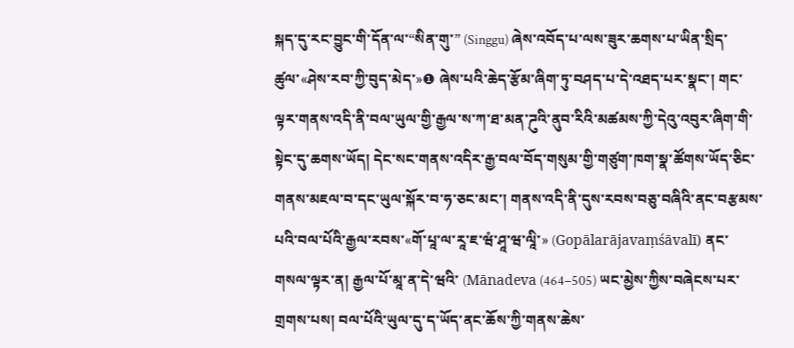སྐད་དུ་རང་བྱུང་གི་དོན་ལ་“སིན་གུ་” (Singgu) ཞེས་འབོད་པ་ལས་ཟུར་ཆགས་པ་ཡིན་སྲིད་ཚུལ་«ཤེས་རབ་ཀྱི་བུད་མེད་»❶ ཞེས་པའི་ཆེད་རྩོམ་ཞིག་ཏུ་བཤད་པ་དེ་འཐད་པར་སྣང་། གང་ལྟར་གནས་འདི་ནི་བལ་ཡུལ་གྱི་རྒྱལ་ས་ཀ་ཐ་མན་ཌུའི་ནུབ་རིའི་མཚམས་ཀྱི་དེའུ་འབུར་ཞིག་གི་སྟེང་དུ་ཆགས་ཡོད། དེང་སང་གནས་འདིར་རྒྱ་བལ་བོད་གསུམ་གྱི་གཙུག་ཁག་སྣ་ཚོགས་ཡོད་ཅིང་གནས་མཇལ་བ་དང་ཡུལ་སྐོར་བ་ཧ་ཅང་མང་། གནས་འདི་ནི་དུས་རབས་བཅུ་བཞིའི་ནང་བརྩམས་པའི་བལ་པོའི་རྒྱལ་རབས་«གོ་པཱ་ལ་རཱ་ཇ་ཝཾ་ཤཱ་ཝ་ལཱི་» (Gopālarājavaṃśāvalī) ནང་གསལ་ལྟར་ན། རྒྱལ་པོ་མཱ་ན་དེ་ཝའི་ (Mānadeva (464–505) ཡང་མྱེས་ཀྱིས་བཞེངས་པར་གྲགས་པས། བལ་པོའི་ཡུལ་དུ་ད་ཡོད་ནང་ཆོས་ཀྱི་གནས་ཆེས་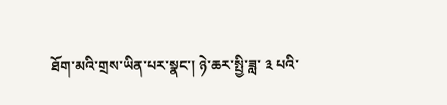ཐོག་མའི་གྲས་ཡིན་པར་སྣང་། ཉེ་ཆར་སྤྱི་ཟླ་ ༣ པའི་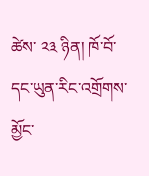ཚེས་ ༢༣ ཉིན། ཁོ་བོ་དང་ཡུན་རིང་འགྲོགས་མྱོང་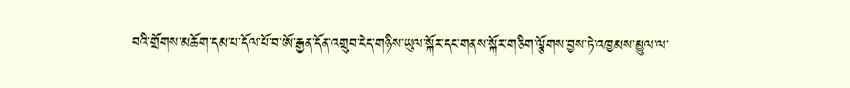བའི་གྲོགས་མཆོག་དམ་པ་དོལ་པོ་བ་ཨོ་རྒྱན་དོན་འགྲུབ་ངེད་གཉིས་ཡུལ་སྐོར་དང་གནས་སྐོར་གཅིག་ལྕོགས་བྱས་ཏེ་འཁྱམས་མྱུལ་ལ་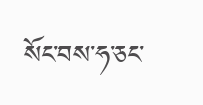སོང་བས་ཧ་ཅང་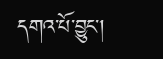དགའ་པོ་བྱུང་།